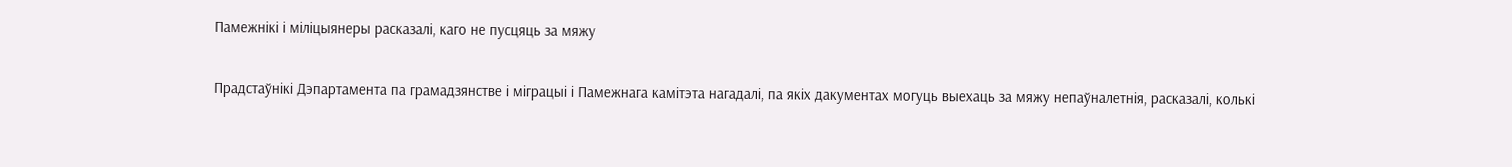Памежнікі і міліцыянеры расказалі, каго не пусцяць за мяжу

Прадстаўнікі Дэпартамента па грамадзянстве і міграцыі і Памежнага камітэта нагадалі, па якіх дакументах могуць выехаць за мяжу непаўналетнія, расказалі, колькі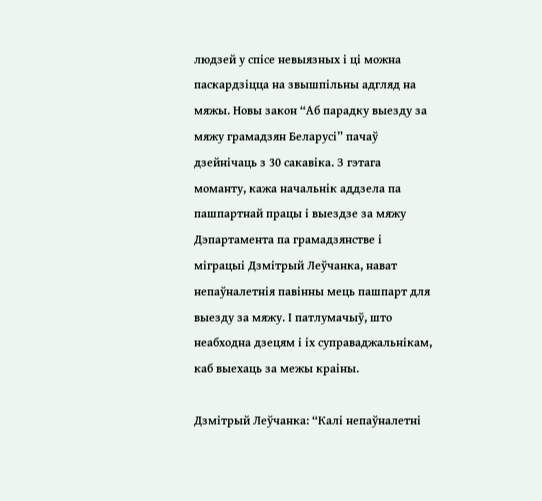людзей у спісе невыязных і ці можна паскардзіцца на звышпільны адгляд на мяжы. Новы закон “Аб парадку выезду за мяжу грамадзян Беларусі” пачаў дзейнічаць з 30 сакавіка. З гэтага моманту, кажа начальнік аддзела па пашпартнай працы і выездзе за мяжу Дэпартамента па грамадзянстве і міграцыі Дзмітрый Леўчанка, нават непаўналетнія павінны мець пашпарт для выезду за мяжу. І патлумачыў, што неабходна дзецям і іх суправаджальнікам, каб выехаць за межы краіны.

Дзмітрый Леўчанка: “Калі непаўналетні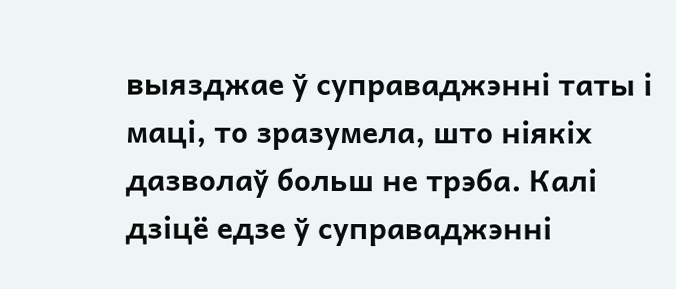выязджае ў суправаджэнні таты і маці, то зразумела, што ніякіх дазволаў больш не трэба. Калі дзіцё едзе ў суправаджэнні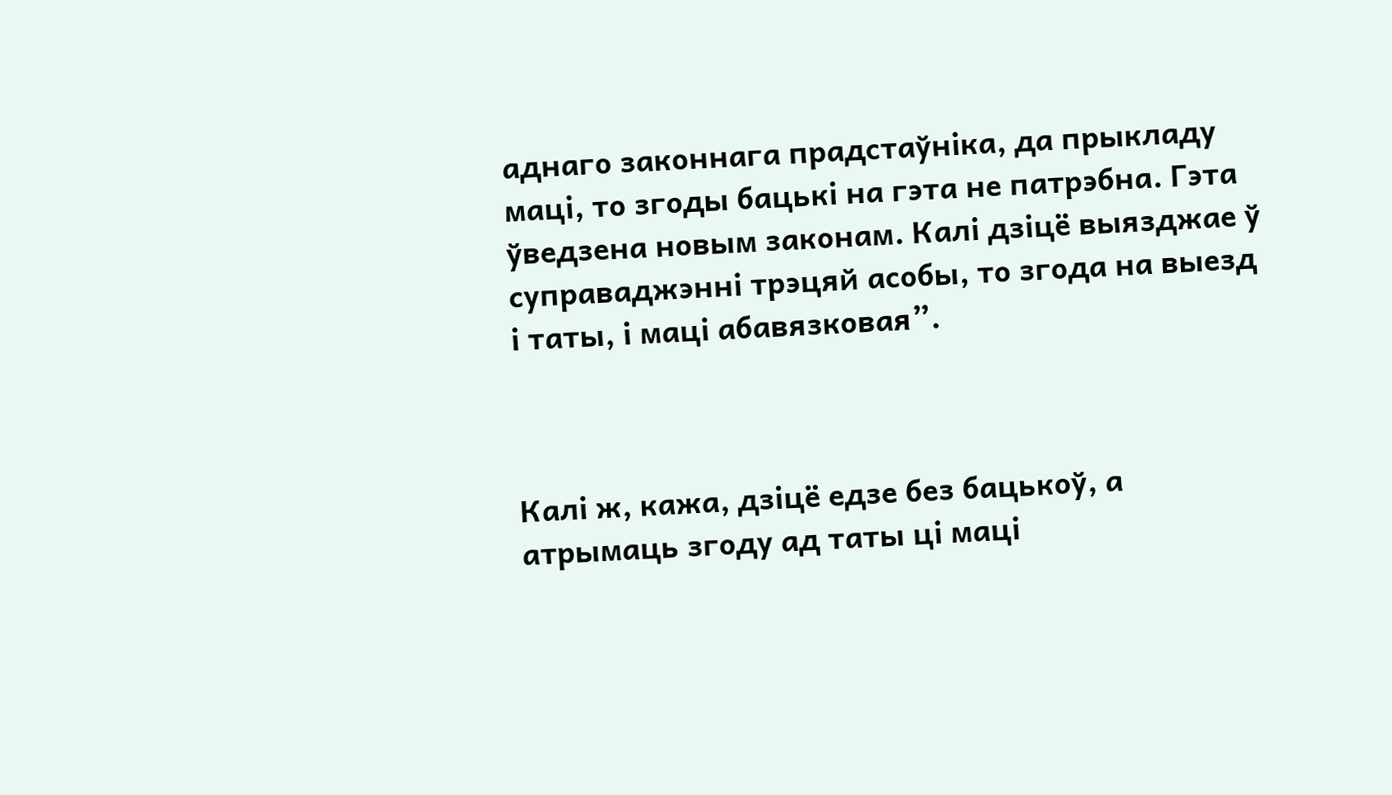аднаго законнага прадстаўніка, да прыкладу маці, то згоды бацькі на гэта не патрэбна. Гэта ўведзена новым законам. Калі дзіцё выязджае ў суправаджэнні трэцяй асобы, то згода на выезд і таты, і маці абавязковая”.



Калі ж, кажа, дзіцё едзе без бацькоў, а атрымаць згоду ад таты ці маці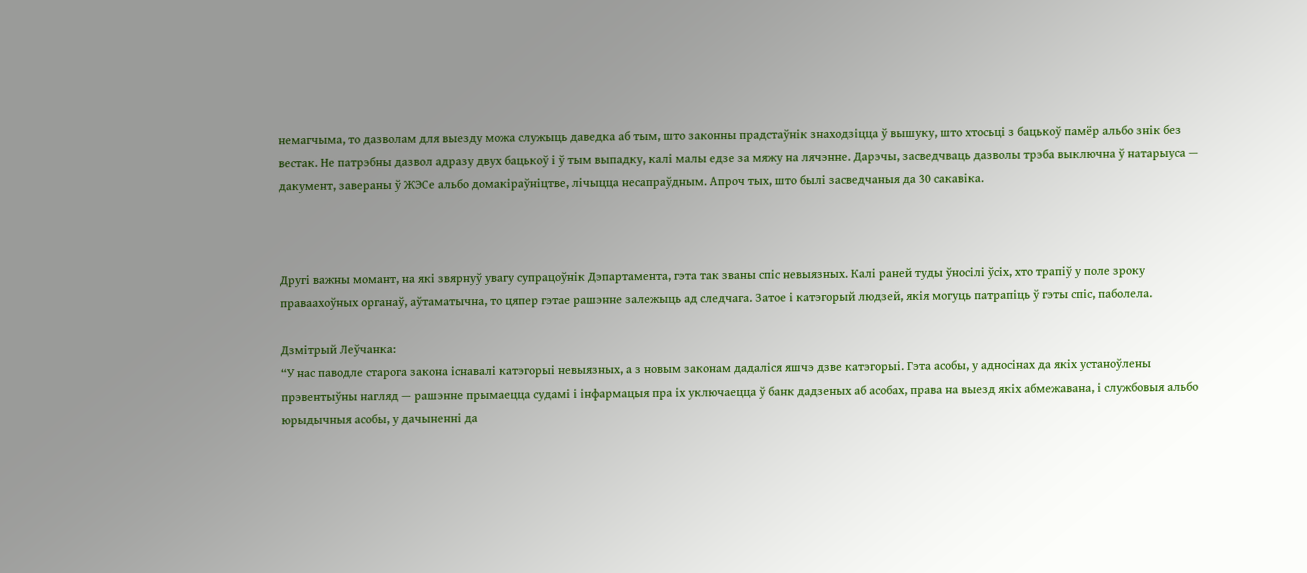немагчыма, то дазволам для выезду можа служыць даведка аб тым, што законны прадстаўнік знаходзіцца ў вышуку, што хтосьці з бацькоў памёр альбо знік без вестак. Не патрэбны дазвол адразу двух бацькоў і ў тым выпадку, калі малы едзе за мяжу на лячэнне. Дарэчы, засведчваць дазволы трэба выключна ў натарыуса — дакумент, завераны ў ЖЭСе альбо домакіраўніцтве, лічыцца несапраўдным. Апроч тых, што былі засведчаныя да 30 сакавіка.



Другі важны момант, на які звярнуў увагу супрацоўнік Дэпартамента, гэта так званы спіс невыязных. Калі раней туды ўносілі ўсіх, хто трапіў у поле зроку праваахоўных органаў, аўтаматычна, то цяпер гэтае рашэнне залежыць ад следчага. Затое і катэгорый людзей, якія могуць патрапіць ў гэты спіс, паболела.

Дзмітрый Леўчанка:
“У нас паводле старога закона існавалі катэгорыі невыязных, а з новым законам дадаліся яшчэ дзве катэгорыі. Гэта асобы, у адносінах да якіх устаноўлены прэвентыўны нагляд — рашэнне прымаецца судамі і інфармацыя пра іх уключаецца ў банк дадзеных аб асобах, права на выезд якіх абмежавана, і службовыя альбо юрыдычныя асобы, у дачыненні да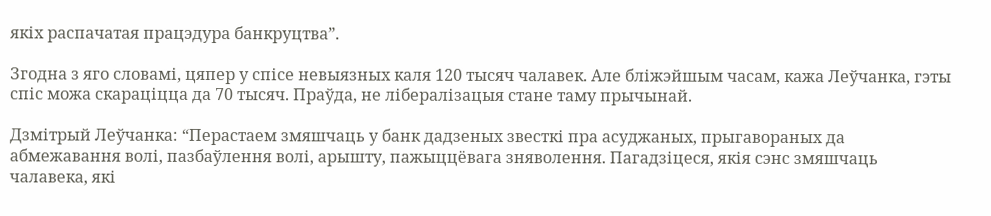якіх распачатая працэдура банкруцтва”.

Згодна з яго словамі, цяпер у спісе невыязных каля 120 тысяч чалавек. Але бліжэйшым часам, кажа Леўчанка, гэты спіс можа скараціцца да 70 тысяч. Праўда, не лібералізацыя стане таму прычынай.

Дзмітрый Леўчанка: “Перастаем змяшчаць у банк дадзеных звесткі пра асуджаных, прыгавораных да абмежавання волі, пазбаўлення волі, арышту, пажыццёвага зняволення. Пагадзіцеся, якія сэнс змяшчаць чалавека, які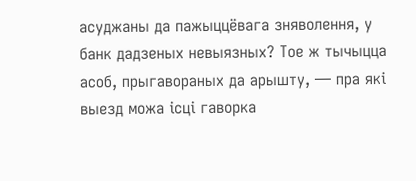асуджаны да пажыццёвага зняволення, у банк дадзеных невыязных? Тое ж тычыцца асоб, прыгавораных да арышту, — пра які выезд можа ісці гаворка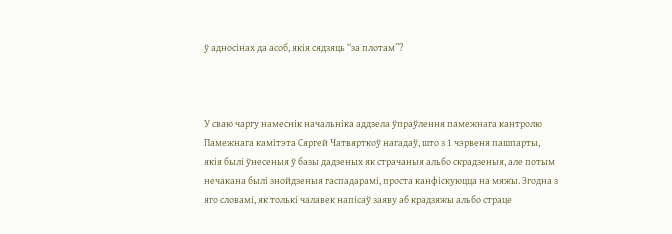ў адносінах да асоб, якія сядзяць “за плотам”?



У сваю чаргу намеснік начальніка аддзела ўпраўлення памежнага кантролю Памежнага камітэта Сяргей Чатвярткоў нагадаў, што з 1 чэрвеня пашпарты, якія былі ўнесеныя ў базы дадзеных як страчаныя альбо скрадзеныя, але потым нечакана былі знойдзеныя гаспадарамі, проста канфіскуюцца на мяжы. Згодна з яго словамі, як толькі чалавек напісаў заяву аб крадзяжы альбо страце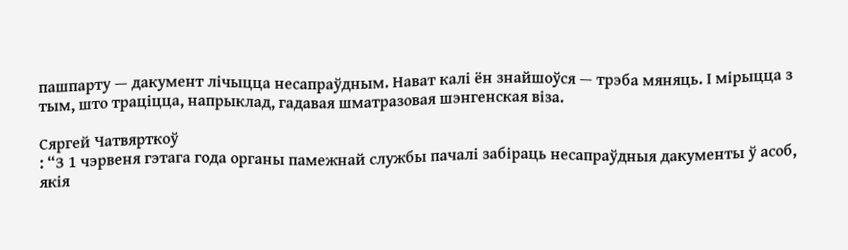пашпарту — дакумент лічыцца несапраўдным. Нават калі ён знайшоўся — трэба мяняць. І мірыцца з тым, што траціцца, напрыклад, гадавая шматразовая шэнгенская віза.

Сяргей Чатвярткоў
: “З 1 чэрвеня гэтага года органы памежнай службы пачалі забіраць несапраўдныя дакументы ў асоб, якія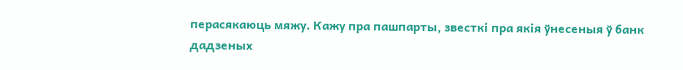перасякаюць мяжу. Кажу пра пашпарты, звесткі пра якія ўнесеныя ў банк дадзеных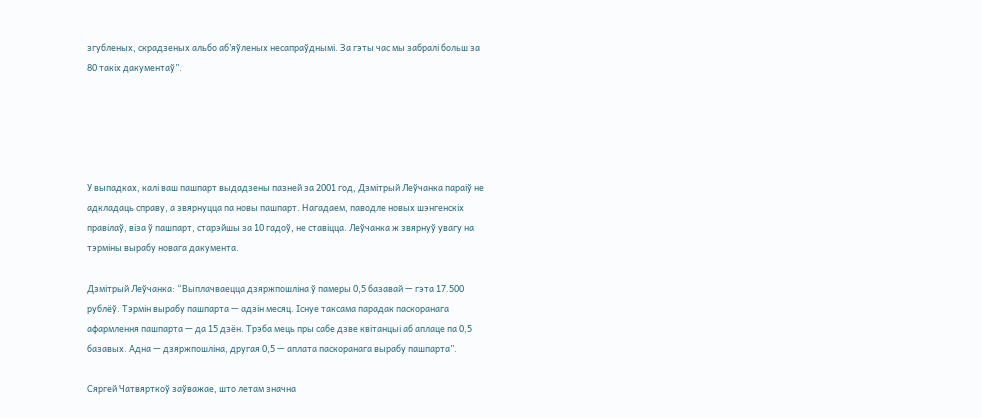згубленых, скрадзеных альбо аб’яўленых несапраўднымі. За гэты час мы забралі больш за 80 такіх дакументаў”.





У выпадках, калі ваш пашпарт выдадзены пазней за 2001 год, Дзмітрый Леўчанка параіў не адкладаць справу, а звярнуцца па новы пашпарт. Нагадаем, паводле новых шэнгенскіх правілаў, віза ў пашпарт, старэйшы за 10 гадоў, не ставіцца. Леўчанка ж звярнуў увагу на тэрміны вырабу новага дакумента.

Дзмітрый Леўчанка: “Выплачваецца дзяржпошліна ў памеры 0,5 базавай — гэта 17.500 рублёў. Тэрмін вырабу пашпарта — адзін месяц. Існуе таксама парадак паскоранага афармлення пашпарта — да 15 дзён. Трэба мець пры сабе дзве квітанцыі аб аплаце па 0,5 базавых. Адна — дзяржпошліна, другая 0,5 — аплата паскоранага вырабу пашпарта”.

Сяргей Чатвярткоў заўважае, што летам значна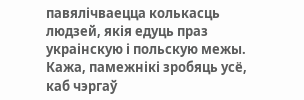павялічваецца колькасць людзей, якія едуць праз украінскую і польскую межы. Кажа, памежнікі зробяць усё, каб чэргаў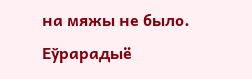на мяжы не было. Еўрарадыё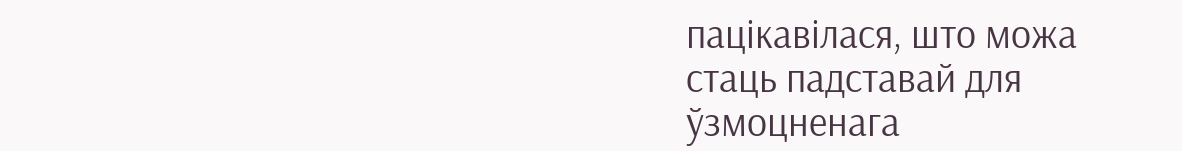пацікавілася, што можа стаць падставай для ўзмоцненага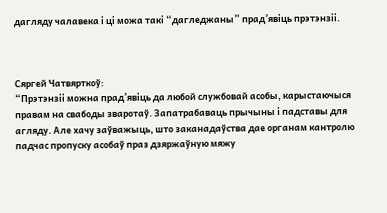дагляду чалавека і ці можа такі “дагледжаны” прад’явіць прэтэнзіі.



Сяргей Чатвярткоў:
“Прэтэнзіі можна прад’явіць да любой службовай асобы, карыстаючыся правам на свабоды зваротаў. Запатрабаваць прычыны і падставы для агляду. Але хачу заўважыць, што заканадаўства дае органам кантролю падчас пропуску асобаў праз дзяржаўную мяжу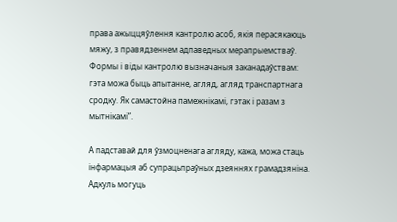права ажыццяўлення кантролю асоб, якія перасякаюць мяжу, з правядзеннем адпаведных мерапрыемстваў. Формы і віды кантролю вызначаныя заканадаўствам: гэта можа быць апытанне, агляд, агляд транспартнага сродку. Як самастойна памежнікамі, гэтак і разам з мытнікамі”.

А падставай для ўзмоцненага агляду, кажа, можа стаць інфармацыя аб супрацьпраўных дзеяннях грамадзяніна. Адкуль могуць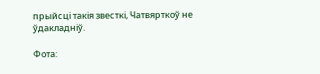прыйсці такія звесткі, Чатвярткоў не ўдакладніў.

Фота: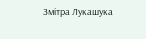Змітра Лукашука